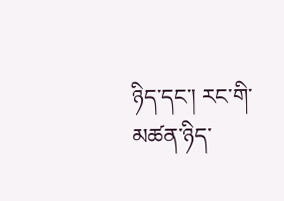ཉིད་དང་། རང་གི་མཚན་ཉིད་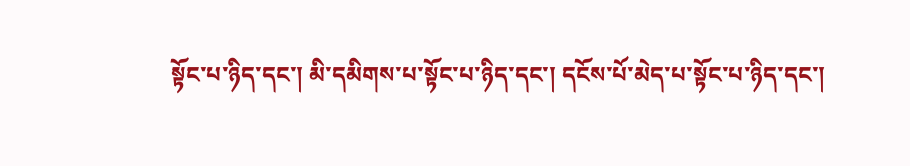སྟོང་པ་ཉིད་དང་། མི་དམིགས་པ་སྟོང་པ་ཉིད་དང་། དངོས་པོ་མེད་པ་སྟོང་པ་ཉིད་དང་།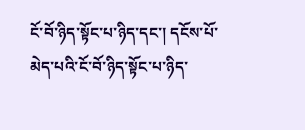ངོ་བོ་ཉིད་སྟོང་པ་ཉིད་དང་། དངོས་པོ་མེད་པའི་ངོ་བོ་ཉིད་སྟོང་པ་ཉིད་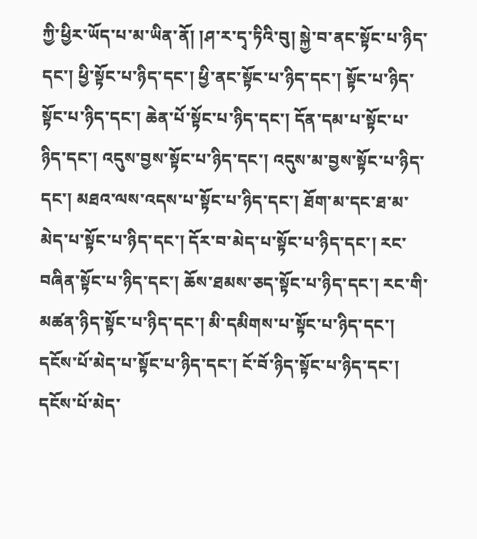ཀྱི་ཕྱིར་ཡོད་པ་མ་ཡིན་ནོ། །ཤ་ར་དྭ་ཏིའི་བུ། སྐྱེ་བ་ནང་སྟོང་པ་ཉིད་དང་། ཕྱི་སྟོང་པ་ཉིད་དང་། ཕྱི་ནང་སྟོང་པ་ཉིད་དང་། སྟོང་པ་ཉིད་སྟོང་པ་ཉིད་དང་། ཆེན་པོ་སྟོང་པ་ཉིད་དང་། དོན་དམ་པ་སྟོང་པ་ཉིད་དང་། འདུས་བྱས་སྟོང་པ་ཉིད་དང་། འདུས་མ་བྱས་སྟོང་པ་ཉིད་དང་། མཐའ་ལས་འདས་པ་སྟོང་པ་ཉིད་དང་། ཐོག་མ་དང་ཐ་མ་མེད་པ་སྟོང་པ་ཉིད་དང་། དོར་བ་མེད་པ་སྟོང་པ་ཉིད་དང་། རང་བཞིན་སྟོང་པ་ཉིད་དང་། ཆོས་ཐམས་ཅད་སྟོང་པ་ཉིད་དང་། རང་གི་མཚན་ཉིད་སྟོང་པ་ཉིད་དང་། མི་དམིགས་པ་སྟོང་པ་ཉིད་དང་། དངོས་པོ་མེད་པ་སྟོང་པ་ཉིད་དང་། ངོ་བོ་ཉིད་སྟོང་པ་ཉིད་དང་། དངོས་པོ་མེད་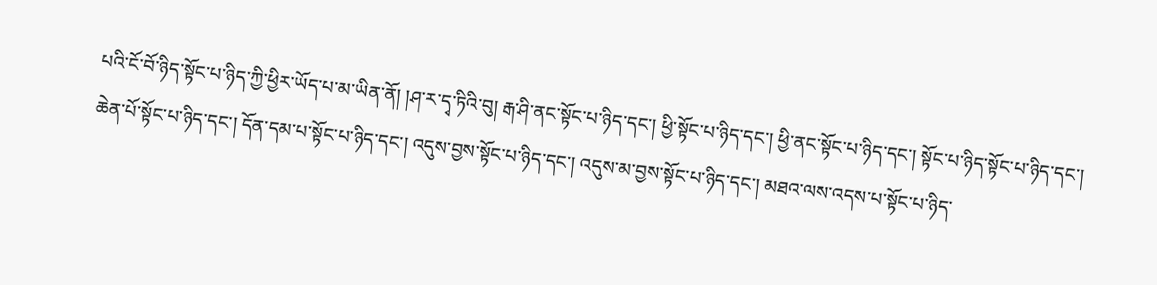པའི་ངོ་བོ་ཉིད་སྟོང་པ་ཉིད་ཀྱི་ཕྱིར་ཡོད་པ་མ་ཡིན་ནོ། །ཤ་ར་དྭ་ཏིའི་བུ། རྒ་ཤི་ནང་སྟོང་པ་ཉིད་དང་། ཕྱི་སྟོང་པ་ཉིད་དང་། ཕྱི་ནང་སྟོང་པ་ཉིད་དང་། སྟོང་པ་ཉིད་སྟོང་པ་ཉིད་དང་། ཆེན་པོ་སྟོང་པ་ཉིད་དང་། དོན་དམ་པ་སྟོང་པ་ཉིད་དང་། འདུས་བྱས་སྟོང་པ་ཉིད་དང་། འདུས་མ་བྱས་སྟོང་པ་ཉིད་དང་། མཐའ་ལས་འདས་པ་སྟོང་པ་ཉིད་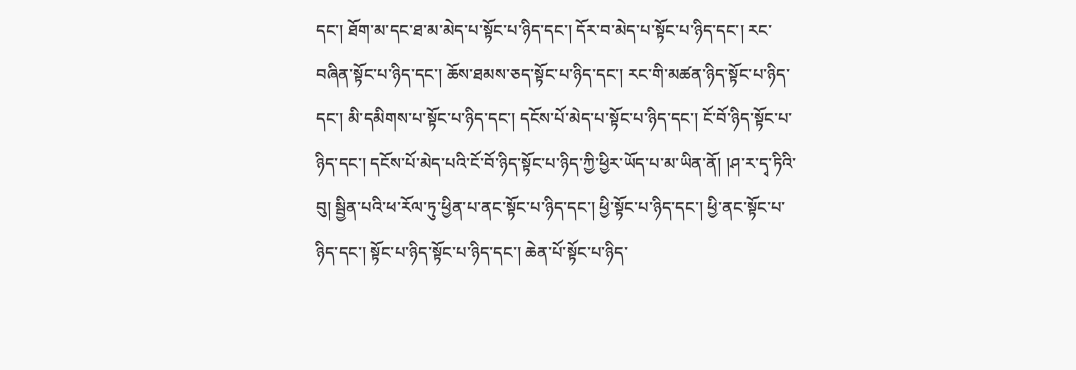དང་། ཐོག་མ་དང་ཐ་མ་མེད་པ་སྟོང་པ་ཉིད་དང་། དོར་བ་མེད་པ་སྟོང་པ་ཉིད་དང་། རང་བཞིན་སྟོང་པ་ཉིད་དང་། ཆོས་ཐམས་ཅད་སྟོང་པ་ཉིད་དང་། རང་གི་མཚན་ཉིད་སྟོང་པ་ཉིད་དང་། མི་དམིགས་པ་སྟོང་པ་ཉིད་དང་། དངོས་པོ་མེད་པ་སྟོང་པ་ཉིད་དང་། ངོ་བོ་ཉིད་སྟོང་པ་ཉིད་དང་། དངོས་པོ་མེད་པའི་ངོ་བོ་ཉིད་སྟོང་པ་ཉིད་ཀྱི་ཕྱིར་ཡོད་པ་མ་ཡིན་ནོ། །ཤ་ར་དྭ་ཏིའི་བུ། སྦྱིན་པའི་ཕ་རོལ་ཏུ་ཕྱིན་པ་ནང་སྟོང་པ་ཉིད་དང་། ཕྱི་སྟོང་པ་ཉིད་དང་། ཕྱི་ནང་སྟོང་པ་ཉིད་དང་། སྟོང་པ་ཉིད་སྟོང་པ་ཉིད་དང་། ཆེན་པོ་སྟོང་པ་ཉིད་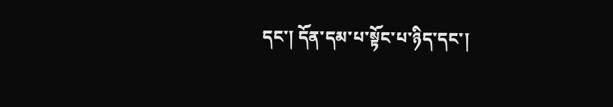དང་། དོན་དམ་པ་སྟོང་པ་ཉིད་དང་།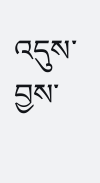འདུས་བྱས་